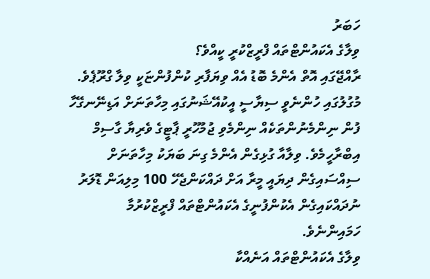ހަބަރު
ވިލާގެ އެކައުންޓްތައް ފްރީޒްކުރީ ކީއްވެ؟
ރާއްޖޭގައި އޮތް އެންމެ ބޮޑު އެއް ވިޔަފާރި ކުންފުންޏަކީ ވިލާ ގްރޫޕެވެ. މުގުލުގައި ހުންނެވީ ސިޔާސީ އީކުއޭޝަނުގައި މިހާތަނަށް އަޑިނޭނގޭހާ ފުން ނިންމެނުންތަކެއް ނިންމެވި ޖުމުހޫރީ ޕާޓީގެ ވެރިޔާ ގާސިމް އިބްރާހީމެވެ. ވިލާއާ ގުޅިގެން އެންމެ ގިނަ ބަޔަކު މިހާތަނަށް ސިއްސައިގެން ދިޔައީ މީރާ އަށް ދައްކަންޖެހޭ 100 މިލިއަން ޑޮލަރު ނުދައްކައިގެން އެކުންފުނީގެ އެކައުންޓްތައް ފްރީޒްކުރުމާ ހަމައިންނެވެ.
ވިލާގެ އެކައުންޓްތައް އަނެއްކާ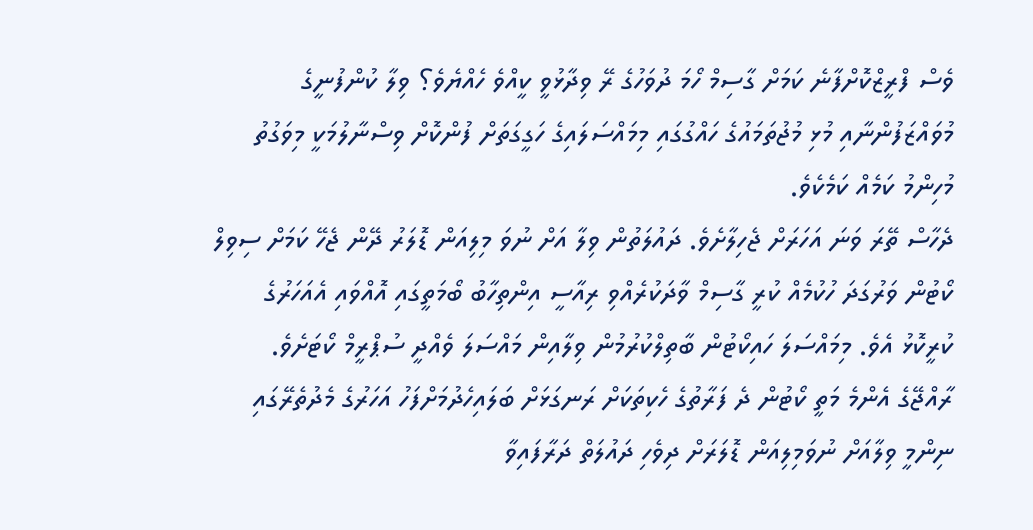ވެސް ފްރީޒްކޮށްފާނެ ކަމަށް ގާސިމް ހޯމަ ދުވަހުގެ ރޭ ވިދާޅުވީ ކީއްވެ ހެއްޔެވެ؟ ވިލާ ކުންފުނީގެ މުވައްޒަފުންނާއި މުޅި މުޖުތަމައުގެ ހައްގުގައި މިމައްސަލައިގެ ހަގީގަތަށް ފުންކޮށް ވިސްނާލުމަކީ މިވަގުތު މުހިންމު ކަމެއް ކަމެކެވެ.
ދެހާސް ތޭރަ ވަނަ އަހަރަށް ޖެހިލާށެވެ. ދައުލަތުން ވިލާ އަށް ނުވަ މިލިއަން ޑޮލަރު ދޭން ޖެހޭ ކަމަށް ސިވިލް ކޯޓުން ވަރުގަދަ ހުކުމެއް ކުރީ ގާސިމް ވާދަކުރެއްވި ރިއާސީ އިންތިހާބު ބޯމަތީގައި އޮއްވައި އެއަހަރުގެ ކުރީކޮޅު އެވެ. މިމައްސަލަ ހައިކޯޓުން ބާތިލްކުރުމުން ވިލާއިން މައްސަލަ ވެއްދީ ސުޕްރީމް ކޯޓަށެވެ. ރާއްޖޭގެ އެންމެ މަތީ ކޯޓުން ދެ ފަރާތުގެ ހެކިތަކަށް ރަނގަޅަށް ބަލައިހެދުމަށްފަހު އަހަރުގެ މެދުތެރޭގައި ނިންމީ ވިލާއަށް ނުވަމިލިއަން ޑޮލަރަށް ދިވެހި ދައުލަތް ދަރާފައިވާ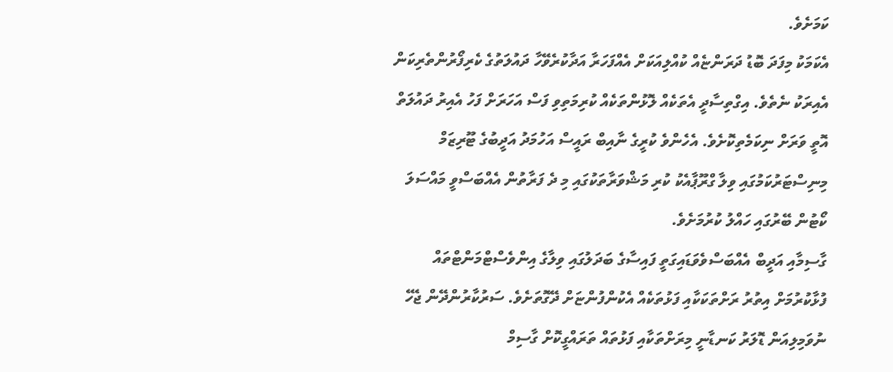ކަމަށެވެ.
އެކަމަކު މިފަދަ ބޮޑު ދަރަންޏެއް ކުއްލިއަކަށް އެއްފަހަރާ އަދާކުރެވޭހާ ދައުލަތުގެ ކެރިފޯރުންތެރިކަން އެއިރަކު ނެތެވެ. އިގްތިސާދީ އެތަކެއް ލޮޅުންތަކެއް ކުރިމަތިވި ފަސް އަހަރަށް ފަހު އެއިރު ދައުލަތް އޮތީ ވަރަށް ނިކަމެތިކޮށެވެ. އެހެންވެ ކުރީގެ ނާއިބް ރައީސް އަހުމަދު އަދީބުގެ ޓޫރިޒަމް މިނިސްޓަރުކަމުގައި ވިލާ ގްރޫޕާއެކު ކުރި މަޝްވަރާތަކުގައި މި ދެ ފަރާތުން އެއްބަސްވީ މައްސަލަ ކޯޓުން ބޭރުގައި ހައްލު ކުރުމަށެވެ.
ގާސިމާއި އަދީބް އެއްބަސްވެވަޑައިގަތީ ފައިސާގެ ބަދަލުގައި ވިލާގެ އިންވެސްޓްމަންޓްތައް ފުޅާކުރުމަށް އިތުރު ރަށްތަކަކާއި ފަޅުތަކެއް އެކުންފުންޏަށް ދޭގޮތަށެވެ. ސަރުކާރުންދޭން ޖެހޭ ނުވަމިލިއަން ޑޮލަރު ކަނޑާނީ މިރަށްތަކާއި ފަޅުތައް ތަރައްގީކޮށް ގާސިމް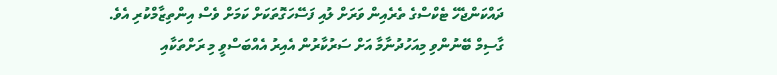ދައްކަންޖެހޭ ޓެކްސްގެ ތެރެއިން ވަރަށް ލުއި ފަސޭހަގޮތަކަށް ކަމަށް ވެސް އިންތިޒާމްކުރި އެވެ.
ގާސިމް ބޭނުންވި މިއަހުދުނާމާ އަށް ސަރުކާރުން އެއިރު އެއްބަސްވީ މި ރަށްތަކާއި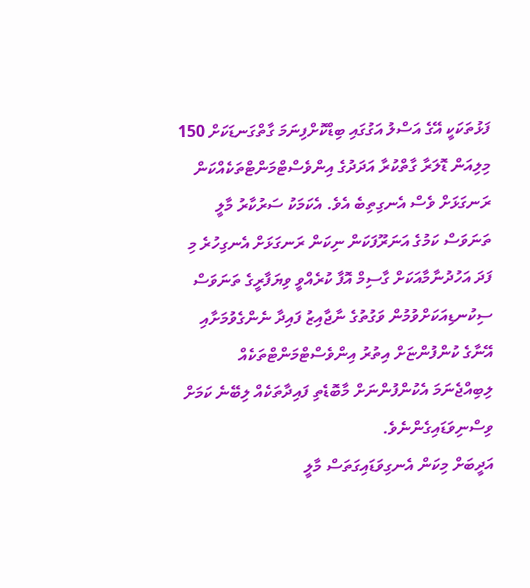ފަޅުތަކަކީ އޭގެ އަސްލު އަގުގައި ބިޑްކޮށްފިނަމަ ގާތްގަނޑަކަށް 150 މިލިއަން ޑޮލަރާ ގާތްކުރާ އަދަދުގެ އިންވެސްޓްމަންޓްތަކެއްކަން ރަނގަޅަށް ވެސް އެނގިތިބެ އެވެ. އެކަމަކު ސަރުކާރު މާލީ ތަނަވަސް ކަމުގެ އަނަރޫފަކަން ނިކަން ރަނގަޅަށް އެނގިހުރެ މި ފަދަ އަހުދުނާމާއަކަށް ގާސިމް އޮފާ ކުރެއްވީ ވިޔަފާރީގެ ތަނަވަސް ސިކުނޑިއަކަށްވުމުން ވަގުތުގެ ނާޖާއިޒު ފައިދާ ނެންގެވުމަށާއި އޭނާގެ ކުންފުންޏަށް އިތުރު އިންވެސްޓްމަންޓްތަކެއް ލިބިއްޖެނަމަ އެކުންފުންނަށް މާބޮޑެތި ފައިދާތަކެއް ލިބޭނެ ކަމަށް ވިސްނިވަޑައިގެންނެވެ.
އަދީބަށް މިކަން އެނގިވަޑައިގަތަސް މާލީ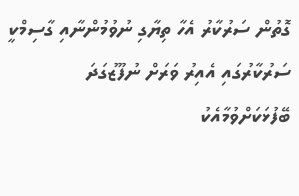ގޮތުން ސަރުކާރު އެހާ ތިޔާގި ނުވުމުންނާއި ގާސިމްކީ ސަރުކާރުގައި އެއިރު ވަރަށް ނުފޫޒުގަދަ ބޭފުޅަކަށްވުމާއެކު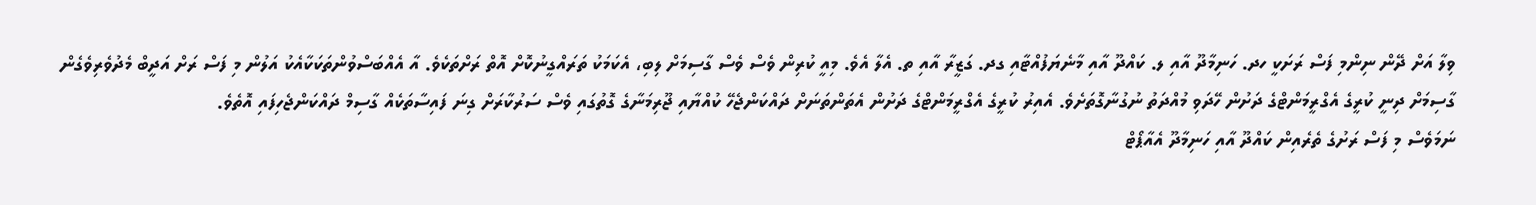ވިލާ އަށް ދޭން ނިންމި ފަސް ރަށަކީ ހދ. ހަނިމާދޫ އާއި ލ. ކައްދޫ އާއި މާނެޔަފުއްޓާއި ގދ. ގަޒީރާ އާއި ތ. އެލާ އެވެ. މިއީ ކުރިން ވެސް ވެސް ގާސިމަށް ލިބި، އެކަމަކު ތަރައްގީނުކޮށް އޮތް ރަށްތަކެވެ. އާ އެއްބަސްވުންތަކަކާއެކު އަލުން މި ފަސް ރަށް އަދީބް މެދުވެރިވެގެން ގާސިމަށް ދިނީ ކުރީގެ އެގްރީމަންޓްގެ ދަށުން ހޭދަވި މުއްދަތު ނުގުނާގޮތަށެވެ. އެއިރު ކުރީގެ އެގްރީމަންޓްގެ ދަށުން އެތަންތަނަށް ދައްކަންޖެހޭ ކުއްޔާއި ޖޫރިމަނާގެ ގޮތުގައި ވެސް ސަރުކާރަށް ގިނަ ފައިސާތަކެއް ގާސިމް ދައްކަންޖެހިފައި އޮތެވެ.
ނަމަވެސް މި ފަސް ރަށުގެ ތެރެއިން ކައްދޫ އާއި ހަނިމާދޫ އެއާޕޯޓް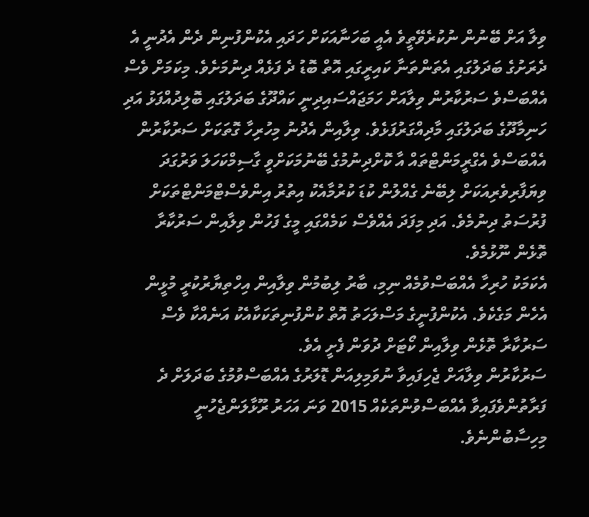ވިލާ އަށް ބޭނުން ނުކުރެވޭތީވެ އެއީ ބަހަނާއަކަށް ހަދައި އެކުންފުނިން ދެން އެދުނީ އެ ދެރަށުގެ ބަދަލުގައި އެތަންތަނާ ކައިރީގައި އޮތް ބޮޑު ދެ ފަޅެއް ދިނުމަށެވެ. މިކަމަށް ވެސް އެއްބަސްވެ ސަރުކާރުން ވިލާއަށް ހަމަޖައްސައިދިނީ ކައްދޫގެ ބަދަލުގައި ބޮލިދުއްފަޅު އަދި ހަނިމާދޫގެ ބަދަލުގައި މާދިއްގަރުފަޅެވެ. ވިލާއިން އެދުނު މިހުރިހާ ގޮތަކަށް ސަރުކާރުން އެއްބަސްވެ އެގްރީމަންޓްތައް އާ ކޮށްދިނުމުގެ ބޭނުމަކަށްވީ ގާސިމްކަހަލަ ވަރުގަދަ ވިޔަފާރިވެރިއަކަށް ލިބޭނެ ގެއްލުން ކުޑަ ކުރުމާއެކު އިތުރު އިންވެސްޓްމަންޓްތަކަށް ފުރުސަތު ދިނުމެވެ. އަދި މިފަދަ އެއްވެސް ކަމެއްގައި މީގެ ފަހުން ވިލާއިން ސަރުކާރާ ތޮޅެން ނޫޅުމެވެ.
އެކަމަކު ހުރިހާ އެއްބަސްވުމެއް ނިމި، ބާރު ލިބުމުން ވިލާއިން އިހްތިޔާރުކުރީ މުޅީން އެހެން މަގެކެވެ. އެކުންފުނީގެ މަސްލަހަތު އޮތް ކުންފުނިތަކަކާއެކު އަނެއްކާ ވެސް ސަރުކާރާ ތޮޅެން ވިލާއިން ކޯޓަށް ދުވަން ފެށީ އެވެ.
ސަރުކާރުން ވިލާއަށް ޖެހިފައިވާ ނުވަމިލިއަން ޑޮލަރުގެ އެއްބަސްވުމުގެ ބަދަލަށް ދެ ފަރާތުންވެފައިވާ އެއްބަސްވުންތަކެއް 2015 ވަނަ އަހަރު ރޫޅާލަންޖެހުނީ މިހިސާބުންނެވެ.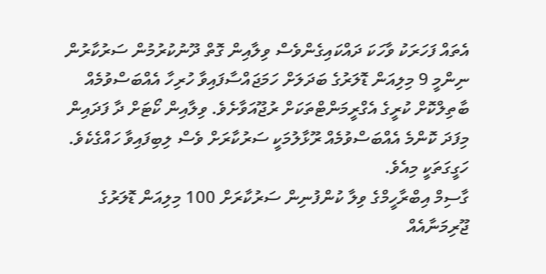އެތައް ފަހަރަކު ވާހަކަ ދައްކައިގެންވެސް ވިލާއިން ގޮތް ދޫނުކުރުމުން ސަރުކާރުން ނިންމީ 9 މިލިއަން ޑޮލަރުގެ ބަދަލަށް ހަމަޖައްސާފައިވާ ހުރިހާ އެއްބަސްވުމެއް ބާތިލްކޮށް ކުރީގެ އެގްރީމަންޓްތަކަށް ރުޖޫއަވާށެވެ. ވިލާއިން ކޯޓަށް ދާ ފަދައިން މިފަދަ ކޮންމެ އެއްބަސްވުމެއް ރޫޅާލުމަކީ ސަރުކާރަށް ވެސް ލިބިފައިވާ ހައްގެކެވެ. ހަގީގަތަކީ މިއެވެ.
ގާސިމް އިބްރާހީމްގެ ވިލާ ކުންފުނިން ސަރުކާރަށް 100 މިލިއަން ޑޮލަރުގެ ޖޫރިމަނާއެއް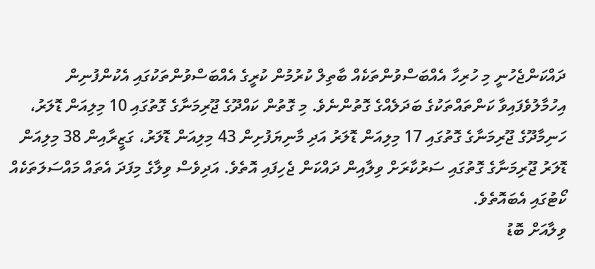ދައްކަންޖެހުނީ މި ހުރިހާ އެއްބަސްވުންތަކެއް ބާތިލް ކުރުމުން ކުރީގެ އެއްބަސްވުންތަކުގައި އެކުންފުނިން އިހުމާލުވެފައިވާ ކަންތައްތަކުގެ ބަދަލެއްގެ ގޮތުންނެވެ. މި ގޮތުން ކައްދޫގެ ޖޫރިމަނާގެ ގޮތުގައި 10 މިލިއަން ޑޮލަރު، ހަނިމާދޫގެ ޖޫރިމަނާގެ ގޮތުގައި 17 މިލިއަން ޑޮލަރު އަދި މާނިޔަފުށިން 43 މިލިއަން ޑޮލަރު، ގަޒީރާއިން 38 މިލިއަން ޑޮލަރު ޖޫރިމަނާގެ ގޮތުގައި ސަރުކާރަށް ވިލާއިން ދައްކަން ޖެހިފައި އޮތެވެ. އަދިވެސް ވިލާގެ މިފަދަ އެތައް މައްސަލަތަކެއް ކޯޓުގައި އެބައޮތެވެ.
ވިލާއަށް ބޮޑު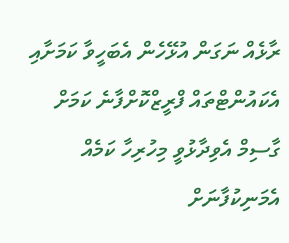ރާޅެއް ނަގަން އުޅޭހެން އެބަހީވާ ކަމަށާއި އެކައުންޓްތައް ފްރީޒްކޮށްފާނެ ކަމަށް ގާސިމް އެވިދާޅުވީ މިހުރިހާ ކަމެއް އެމަނިކުފާނަށް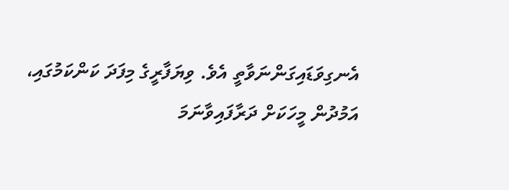އެނގިވަޑައިގަންނަވާތީ އެވެ. ވިޔަފާރީގެ މިފަދަ ކަންކަމުގައި، އަމުދުން މީހަކަށް ދަރާފައިވާނަމަ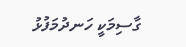ގާސިމަކީ ހަނދުމަފުޅު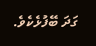ގަދަ ބޭފުޅެކެވެ.